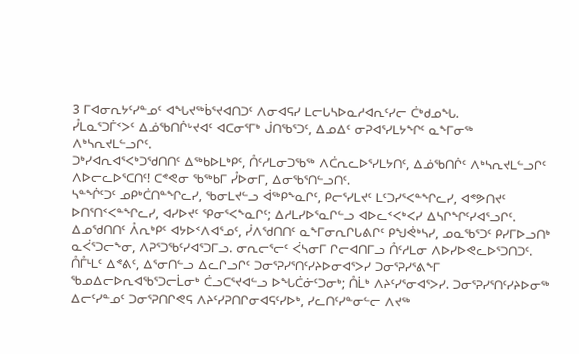3 ᒥᐊᓂᕆᔭᑦᓯᓐᓄᑦ ᐊᖓᔪᖅᑳᕐᔪᐊᑎᑐᑦ ᐱᓂᐊᕋᓯ ᒪᓕᒐᓴᐅᓇᓱᐊᕆᑦᓯᓕ ᑖᒃᑯᓄᖓ.
ᓮᒪᓇᕐᑐᒦᑉᐳᑦ ᐃᓅᖃᑎᒌᒡᔪᐊᑦ ᐊᑕᓂᕐᒥᒃ ᒎᑎᖃᕐᑐᑦ, ᐃᓄᐃᑦ ᓂᕈᐊᕐᓯᒪᔭᖏᑦ ᓇᖕᒥᓂᖅ ᐱᒃᓴᕆᔪᒪᓪᓗᒋᑦ.
ᑐᒃᓯᐊᕆᐊᕐᐸᒃᑐᖁᑎᑎᑦ ᐃᖅᑲᐅᒪᒃᑭᑦ, ᑍᑦᓱᒪᓂᑐᖃᖅ ᐱᑖᕆᓚᐅᕐᓯᒪᔭᑎᑦ, ᐃᓅᖃᑎᒌᑦ ᐱᒃᓴᕆᔪᒪᓪᓗᒋᑦ ᐱᐅᓕᓚᐅᕐᑕᑎᑦ! ᑕᕝᕙᓂ ᖃᖅᑲᒥ ᓮᐅᓂᒥ, ᐃᓂᖃᕐᑎᓪᓗᑎᑦ.
ᓴᓐᖐᑦᑐᑦ ᓄᑭᒃᑖᑎᓐᖏᓚᓯ, ᖃᓂᒪᔪᓪᓗ ᐋᖅᑭᖕᓇᒋᑦ, ᑭᓕᕐᓯᒪᔪᑦ ᒪᑦᑐᓯᕐᐸᓐᖏᓚᓯ, ᐊᕝᕗᑎᔪᑦ ᐅᑎᕐᑎᑉᐸᓐᖏᓚᓯ, ᐊᓯᐅᔪᑦ ᕿᓂᕐᐸᖕᓇᒋᑦ; ᐃᓱᒪᓯᐅᕐᓇᒋᓪᓗ ᐊᐅᓚᑉᐸᒃᐸᓯ ᐃᓴᒋᖏᑦᓯᐊᕐᓗᒋᑦ.
ᐃᓄᖁᑎᑎᑦ ᐰᕆᒃᑭᑦ ᐊᔭᐅᑉᐱᐊᕐᓄᑦ, ᓰᐱᖁᑎᑎᑦ ᓇᖕᒥᓂᕆᒋᒐᕕᒋᑦ ᑭᖑᕚᒃᓴᓯ, ᓄᓇᖃᕐᑐᑦ ᑭᓯᒥᐅᓗᑎᒃ ᓇᐹᕐᑐᓕᖕᓂ, ᐱᕈᕐᑐᖃᑦᓯᐊᕐᑐᒥᓗ. ᓂᕆᓕᕐᓕᑦ ᐹᓴᓂᒥ ᒋᓕᐊᑎᒥᓗ ᑍᑦᓱᒪᓂ ᐱᐅᓯᐅᕙᓚᐅᕐᑐᑎᑐᑦ.
ᑍᒤᒻᒪᑦ ᐃᕝᕕᑦ, ᐃᕐᓂᑎᓪᓗ ᐃᓚᒋᓗᒋᑦ ᑐᓂᕐᕈᓯᕐᑎᑦᓯᔨᐅᓂᐊᕐᐳᓯ ᑐᓂᕐᕈᓯᕐᕕᖕᒥ ᖃᓄᐃᓕᐅᕆᐊᖃᕐᑐᓕᒫᓂᒃ ᑖᓗᑕᕐᔪᐊᓪᓗ ᐅᖓᑖᓃᑦᑐᓂᒃ; ᑍᒫᒃ ᐱᔨᑦᓯᕐᓂᐊᕐᐳᓯ. ᑐᓂᕐᕈᓯᕐᑎᑦᓯᔨᐅᓂᖅ ᐃᓕᑦᓯᓐᓄᑦ ᑐᓂᕐᕈᑎᒋᕙᕋ ᐱᔨᑦᓯᕈᑎᒋᓂᐊᕋᑦᓯᐅᒃ, ᓯᓚᑎᑦᓯᓐᓂᓪᓕ ᐱᔪᖅ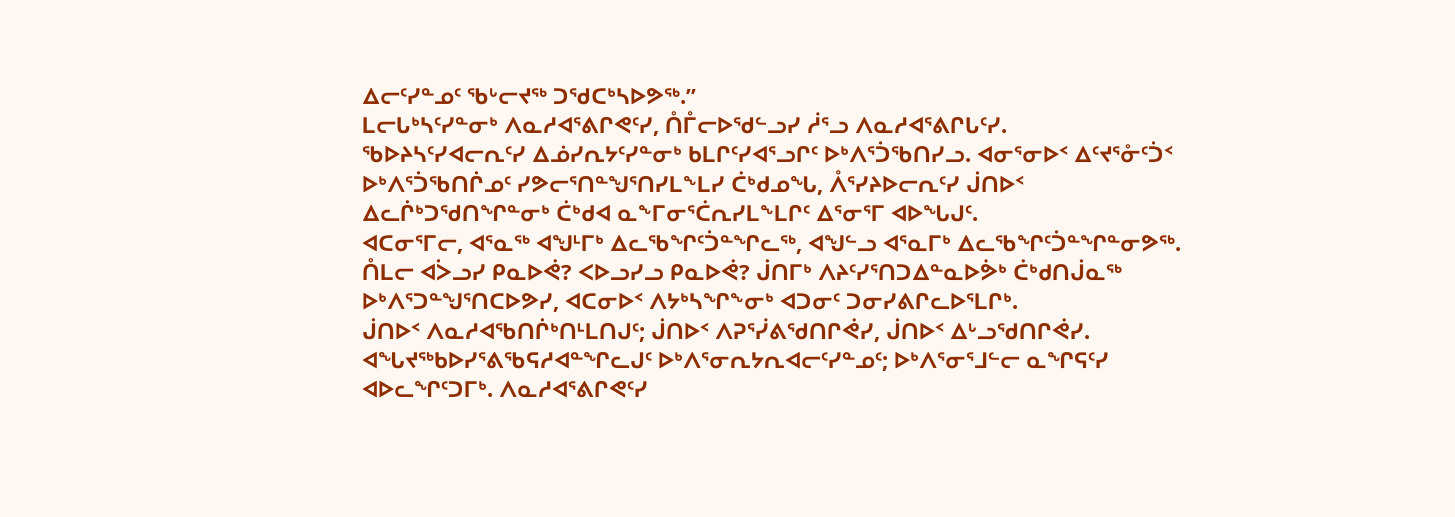ᐃᓕᑦᓯᓐᓄᑦ ᖃᒡᓕᔪᖅ ᑐᖁᑕᒃᓴᐅᕗᖅ.”
ᒪᓕᒐᒃᓴᑦᓯᓐᓂᒃ ᐱᓇᓱᐊᕐᕕᒋᕙᑦᓯ, ᑍᒤᓕᐅᖁᓪᓗᓯ ᓲᕐᓗ ᐱᓇᓱᐊᕐᕕᒋᒐᑦᓯ.
ᖃᐅᔨᓴᑦᓯᐊᓕᕆᑦᓯ ᐃᓅᓯᕆᔭᑦᓯᓐᓂᒃ ᑲᒪᒋᑦᓯᐊᕐᓗᒋᑦ ᐅᒃᐱᕐᑑᖃᑎᓯᓗ. ᐊᓂᕐᓂᐅᑉ ᐃᑦᔪᕐᓁᑦᑑᑉ ᐅᒃᐱᕐᑑᖃᑎᒌᓄᑦ ᓯᕗᓕᕐᑎᓐᖑᕐᑎᓯᒪᖕᒪᓯ ᑖᒃᑯᓄᖓ, ᐰᕐᓯᔨᐅᓕᕆᑦᓯ ᒎᑎᐅᑉ ᐃᓚᒌᒃᑐᖁᑎᖏᓐᓂᒃ ᑖᒃᑯᐊ ᓇᖕᒥᓂᕐᑖᕆᓯᒪᖕᒪᒋᑦ ᐃᕐᓂᕐᒥ ᐊᐅᖓᒍᑦ.
ᐊᑕᓂᕐᒥᓕ, ᐊᕐᓇᖅ ᐊᖑᒻᒥᒃ ᐃᓚᖃᖏᑦᑑᓐᖏᓚᖅ, ᐊᖑᓪᓗ ᐊᕐᓇᒥᒃ ᐃᓚᖃᖏᑦᑑᓐᖏᓐᓂᕗᖅ.
ᑍᒪᓕ ᐊᐴᓗᓯ ᑭᓇᐅᕚ? ᐸᐅᓗᓯᓗ ᑭᓇᐅᕚ? ᒎᑎᒥᒃ ᐱᔨᑦᓯᕐᑎᑐᐃᓐᓇᐅᕘᒃ ᑖᒃᑯᑎᒎᓇᖅ ᐅᒃᐱᕐᑐᓐᖑᕐᑎᑕᐅᕗᓯ, ᐊᑕᓂᐅᑉ ᐱᔭᒃᓴᖏᖕᓂᒃ ᐊᑐᓂᑦ ᑐᓂᓯᕕᒋᓚᐅᕐᒪᒋᒃ.
ᒎᑎᐅᑉ ᐱᓇᓱᐊᖃᑎᒌᒃᑎᒻᒪᑎᒍᑦ; ᒎᑎᐅᑉ ᐱᕈᕐᓰᕕᖁᑎᒋᕚᓯ, ᒎᑎᐅᑉ ᐃᒡᓗᖁᑎᒋᕚᓯ.
ᐊᖓᔪᖅᑲᐅᓯᕐᕕᖃᕋᓱᐊᓐᖏᓚᒍᑦ ᐅᒃᐱᕐᓂᕆᔭᕆᐊᓕᑦᓯᓐᓄᑦ; ᐅᒃᐱᕐᓂᕐᒧᓪᓕ ᓇᖏᕋᑦᓯ ᐊᐅᓚᖏᑦᑐᒥᒃ. ᐱᓇᓱᐊᕐᕕᒋᕙᑦᓯ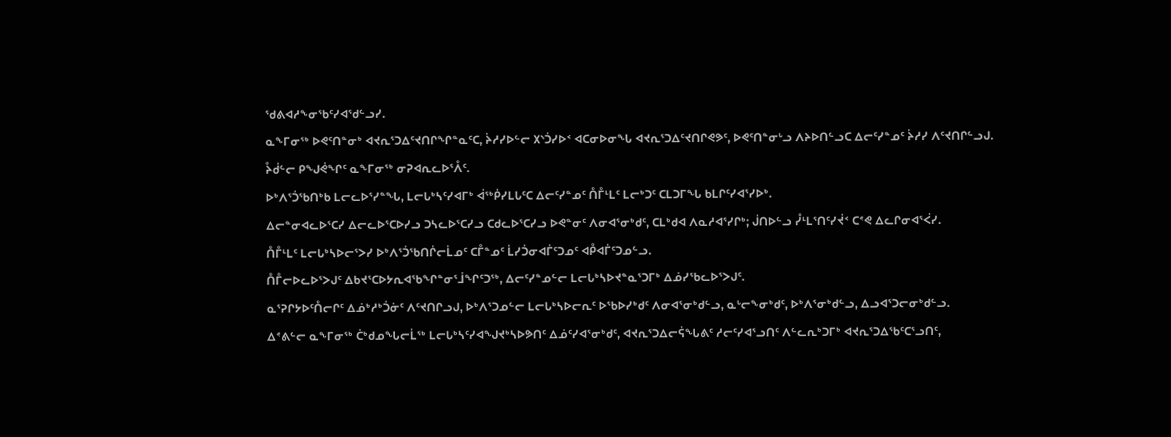ᖁᕕᐊᓱᖕᓂᖃᑦᓯᐊᖁᓪᓗᓯ.
ᓇᖕᒥᓂᖅ ᐅᕙᑦᑎᓐᓂᒃ ᐊᔪᕆᕐᑐᐃᑦᔪᑎᒋᖏᓐᓇᑦᑕ, ᔩᓱᓯᐅᓪᓕ ᙭ᔅᑑᓯᐅᑉ ᐊᑕᓂᐅᓂᖓ ᐊᔪᕆᕐᑐᐃᑦᔪᑎᒋᕙᕗᑦ, ᐅᕙᑦᑎᓐᓂᒡᓗ ᐱᔨᐅᑎᓪᓗᑕ ᐃᓕᑦᓯᓐᓄᑦ ᔩᓱᓯ ᐱᑦᔪᑎᒋᓪᓗᒍ.
ᔧᑰᓪᓕ ᑭᖑᕚᖏᑦ ᓇᖕᒥᓂᖅ ᓂᕈᐊᕆᓚᐅᕐᐰᑦ.
ᐅᒃᐱᕐᑑᖃᑎᒃᑲ ᒪᓕᓚᐅᕐᓯᓐᖓ, ᒪᓕᒐᒃᓴᑦᓯᐊᒥᒃ ᐋᖅᑮᓯᒪᒐᑦᑕ ᐃᓕᑦᓯᓐᓄᑦ ᑍᒤᒻᒪᑦ ᒪᓕᒃᑐᑦ ᑕᒪᑐᒥᖓ ᑲᒪᒋᑦᓯᐊᕐᓯᐅᒃ.
ᐃᓕᓐᓂᐊᓚᐅᕐᑕᓯ ᐃᓕᓚᐅᕐᑕᐅᓯᓗ ᑐᓴᓚᐅᕐᑕᓯᓗ ᑕᑯᓚᐅᕐᑕᓯᓗ ᐅᕙᓐᓂᑦ ᐱᓂᐊᕐᓂᒃᑯᑦ, ᑕᒪᒃᑯᐊ ᐱᓇᓱᐊᕐᓯᒋᒃ; ᒎᑎᐅᓪᓗ ᓮᒻᒪᕐᑎᑦᓯᔫᑉ ᑕᕝᕙ ᐃᓚᒋᓂᐊᕐᐹᓯ.
ᑍᒤᒻᒪᑦ ᒪᓕᒐᒃᓴᐅᓕᕐᐳᓯ ᐅᒃᐱᕐᑑᖃᑎᒌᓕᒫᓄᑦ ᑕᒤᓐᓄᑦ ᒫᓯᑑᓂᐊᒦᑦᑐᓄᑦ ᐊᑬᐊᒦᑦᑐᓄᓪᓗ.
ᑍᒤᓕᐅᓚᐅᕐᐳᒍᑦ ᐃᑲᔪᕐᑕᐅᔭᕆᐊᖃᖏᓐᓂᕐᒨᖏᑦᑐᖅ, ᐃᓕᑦᓯᓐᓄᓪᓕ ᒪᓕᒐᒃᓴᐅᔪᓐᓇᕐᑐᒥᒃ ᐃᓅᓯᖃᓚᐅᕐᐳᒍᑦ.
ᓇᕐᕈᒋᔭᐅᑦᑍᓕᒋᑦ ᐃᓅᒃᓱᒃᑑᓃᑦ ᐱᑦᔪᑎᒋᓗᒍ, ᐅᒃᐱᕐᑐᓄᓪᓕ ᒪᓕᒐᒃᓴᐅᓕᕆᑦ ᐅᖃᐅᓯᒃᑯᑦ ᐱᓂᐊᕐᓂᒃᑯᓪᓗ, ᓇᒡᓕᖕᓂᒃᑯᑦ, ᐅᒃᐱᕐᓂᒃᑯᓪᓗ, ᐃᓗᐊᕐᑐᓕᓂᒃᑯᓪᓗ.
ᐃᕝᕕᓪᓕ ᓇᖕᒥᓂᖅ ᑖᒃᑯᓄᖓᓕᒫᖅ ᒪᓕᒐᒃᓴᑦᓯᐊᖑᔪᒃᓴᐅᕗᑎᑦ ᐃᓅᑦᓯᐊᕐᓂᒃᑯᑦ, ᐊᔪᕆᕐᑐᐃᓕᕌᖓᕕᑦ ᓱᓕᑦᓯᐊᕐᓗᑎᑦ ᐱᓪᓚᕆᒃᑐᒥᒃ ᐊᔪᕆᕐᑐᐃᖃᑦᑕᕐᓗᑎᑦ,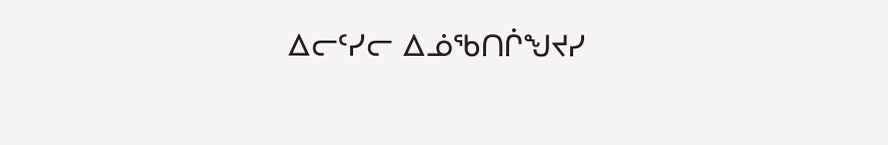ᐃᓕᑦᓯᓕ ᐃᓅᖃᑎᒌᖑᔪᓯ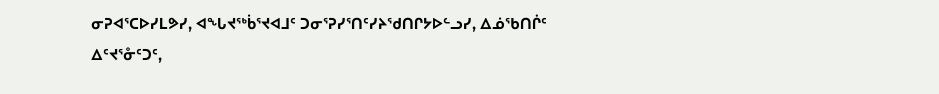ᓂᕈᐊᕐᑕᐅᓯᒪᕗᓯ, ᐊᖓᔪᖅᑳᕐᔪᐊᒧᑦ ᑐᓂᕐᕈᓯᕐᑎᑦᓯᔨᖁᑎᒋᔭᐅᓪᓗᓯ, ᐃᓅᖃᑎᒌᑦ ᐃᑦᔪᕐᓁᑦᑐᑦ,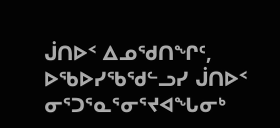ᒎᑎᐅᑉ ᐃᓄᖁᑎᖏᑦ, ᐅᖃᐅᓯᖃᖁᓪᓗᓯ ᒎᑎᐅᑉ ᓂᕐᑐᕐᓇᕐᓂᕐᔪᐊᖓᓂᒃ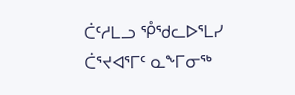ᑖᑦᓱᒪᓗ ᕾᖁᓚᐅᕐᒪᓯ ᑖᕐᔪᐊᕐᒥᑦ ᓇᖕᒥᓂᖅ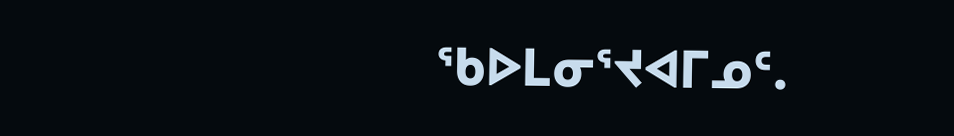ᖃᐅᒪᓂᕐᔪᐊᒥᓄᑦ.